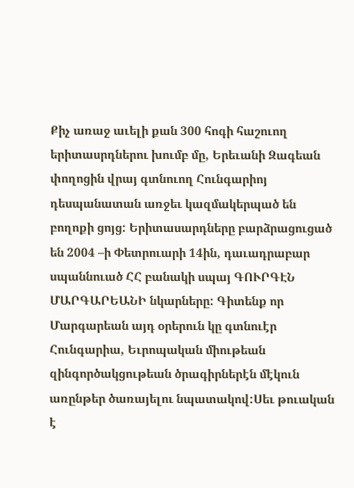Քիչ առաջ աւելի քան 300 հոգի հաշուող երիտասրդներու խումբ մը, Երեւանի Զագեան փողոցին վրայ գտնուող Հունգարիոյ դեսպանատան առջեւ կազմակերպած են բողոքի ցոյց: Երիտասարդները բարձրացուցած են 2004 –ի Փետրուարի 14ին, դաւադրաբար սպաննուած ՀՀ բանակի սպայ ԳՈՒՐԳԷՆ ՄԱՐԳԱՐԵԱՆԻ նկարները: Գիտենք որ Մարգարեան այդ օրերուն կը գտնուէր Հունգարիա, Եւրոպական միութեան զինգործակցութեան ծրագիրներէն մէկուն առընթեր ծառայելու նպատակով:Սեւ թուական է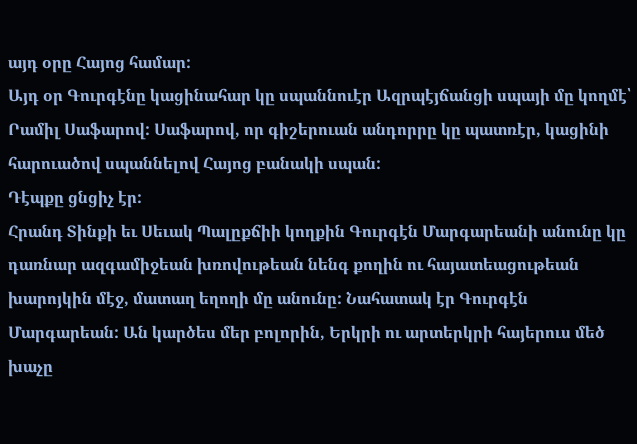այդ օրը Հայոց համար:
Այդ օր Գուրգէնը կացինահար կը սպաննուէր Ազրպէյճանցի սպայի մը կողմէ՝ Րամիլ Սաֆարով: Սաֆարով, որ գիշերուան անդորրը կը պատռէր, կացինի հարուածով սպաննելով Հայոց բանակի սպան:
Դէպքը ցնցիչ էր:
Հրանդ Տինքի եւ Սեւակ Պալըքճիի կողքին Գուրգէն Մարգարեանի անունը կը դառնար ազգամիջեան խռովութեան նենգ քողին ու հայատեացութեան խարոյկին մէջ, մատաղ եղողի մը անունը: Նահատակ էր Գուրգէն Մարգարեան: Ան կարծես մեր բոլորին, Երկրի ու արտերկրի հայերուս մեծ խաչը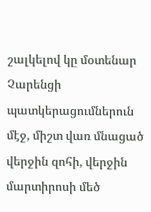շալկելով կը մօտենար Չարենցի պատկերացումներուն մէջ, միշտ վառ մնացած վերջին զոհի, վերջին մարտիրոսի մեծ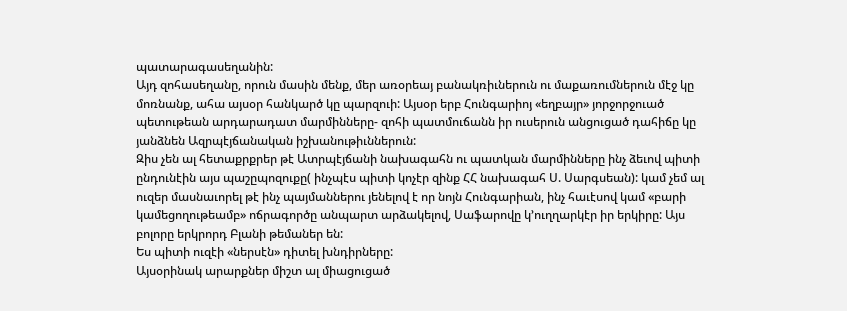պատարագասեղանին:
Այդ զոհասեղանը, որուն մասին մենք, մեր առօրեայ բանակռիւներուն ու մաքառումներուն մէջ կը մոռնանք, ահա այսօր հանկարծ կը պարզուի: Այսօր երբ Հունգարիոյ «եղբայր» յորջորջուած պետութեան արդարադատ մարմինները- զոհի պատմուճանն իր ուսերուն անցուցած դահիճը կը յանձնեն Ազրպէյճանական իշխանութիւններուն:
Զիս չեն ալ հետաքրքրեր թէ Ատրպէյճանի նախագահն ու պատկան մարմինները ինչ ձեւով պիտի ընդունէին այս պաշըպոզուքը( ինչպէս պիտի կոչէր զինք ՀՀ նախագահ Ս. Սարգսեան): կամ չեմ ալ ուզեր մասնաւորել թէ ինչ պայմաններու յենելով է որ նոյն Հունգարիան, ինչ հաւէսով կամ «բարի կամեցողութեամբ» ոճրագործը անպարտ արձակելով, Սաֆարովը կ’ուղղարկէր իր երկիրը: Այս բոլորը երկրորդ Բլանի թեմաներ են:
Ես պիտի ուզէի «ներսէն» դիտել խնդիրները:
Այսօրինակ արարքներ միշտ ալ միացուցած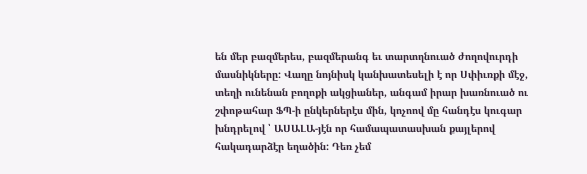են մեր բազմերես, բազմերանգ եւ տարտղնուած ժողովուրդի մասնիկները: Վաղը նոյնիսկ կանխատեսելի է որ Սփիւռքի մէջ, տեղի ունենան բողոքի ակցիաներ, անգամ իրար խառնուած ու շփոթահար ՖՊ-ի ընկերներէս մին, կոչոով մը հանդէս կուգար խնդրելով ՝ ԱՍԱԼԱ-յէն որ համապատասխան քայլերով հակադարձէր եղածին: Դեռ չեմ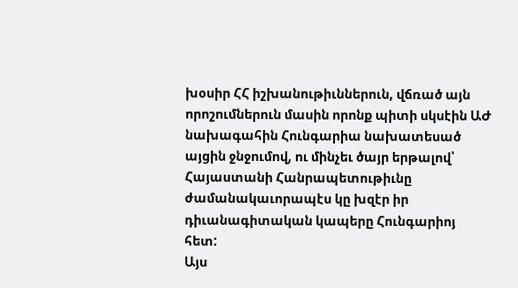խօսիր ՀՀ իշխանութիւններուն, վճռած այն որոշումներուն մասին որոնք պիտի սկսէին ԱԺ նախագահին Հունգարիա նախատեսած այցին ջնջումով, ու մինչեւ ծայր երթալով՝ Հայաստանի Հանրապետութիւնը ժամանակաւորապէս կը խզէր իր դիւանագիտական կապերը Հունգարիոյ հետ:
Այս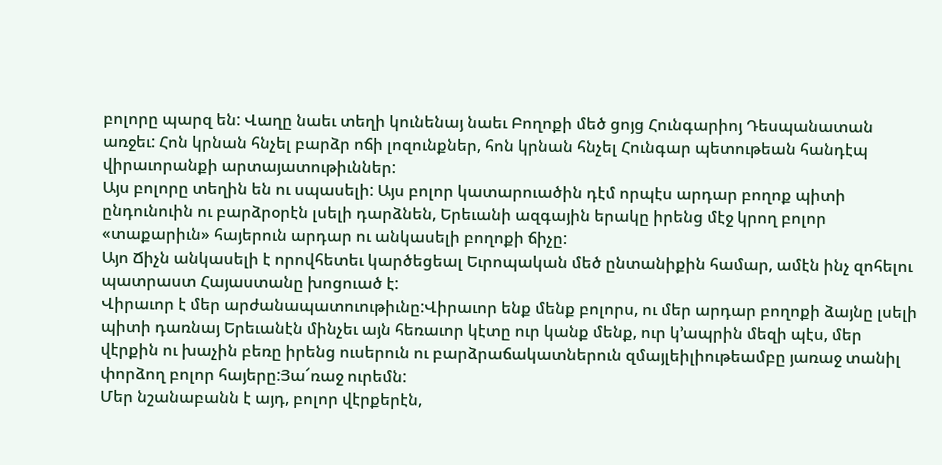բոլորը պարզ են: Վաղը նաեւ տեղի կունենայ նաեւ Բողոքի մեծ ցոյց Հունգարիոյ Դեսպանատան առջեւ: Հոն կրնան հնչել բարձր ոճի լոզունքներ, հոն կրնան հնչել Հունգար պետութեան հանդէպ վիրաւորանքի արտայատութիւններ:
Այս բոլորը տեղին են ու սպասելի: Այս բոլոր կատարուածին դէմ որպէս արդար բողոք պիտի ընդունուին ու բարձրօրէն լսելի դարձնեն, Երեւանի ազգային երակը իրենց մէջ կրող բոլոր «տաքարիւն» հայերուն արդար ու անկասելի բողոքի ճիչը:
Այո Ճիչն անկասելի է որովհետեւ կարծեցեալ Եւրոպական մեծ ընտանիքին համար, ամէն ինչ զոհելու պատրաստ Հայաստանը խոցուած է:
Վիրաւոր է մեր արժանապատուութիւնը:Վիրաւոր ենք մենք բոլորս, ու մեր արդար բողոքի ձայնը լսելի պիտի դառնայ Երեւանէն մինչեւ այն հեռաւոր կէտը ուր կանք մենք, ուր կ’ապրին մեզի պէս, մեր վէրքին ու խաչին բեռը իրենց ուսերուն ու բարձրաճակատներուն զմայլեիլիութեամբը յառաջ տանիլ փորձող բոլոր հայերը:Յա՜ռաջ ուրեմն:
Մեր նշանաբանն է այդ, բոլոր վէրքերէն,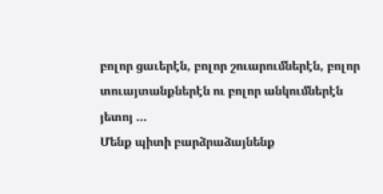բոլոր ցաւերէն, բոլոր շուարումներէն, բոլոր տուայտանքներէն ու բոլոր անկումներէն յետոյ …
Մենք պիտի բարձրաձայնենք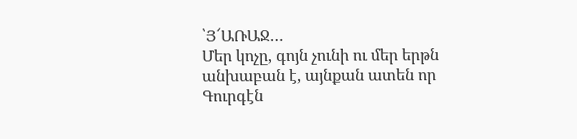՝Յ՜ԱՌԱՋ…
Մեր կոչը, գոյն չունի ու մեր երթն անխաբան է, այնքան ատեն որ Գուրգէն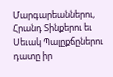Մարգարեաններու, Հրանդ Տինքերու եւ Սեւակ Պալըքճըներու դատը իր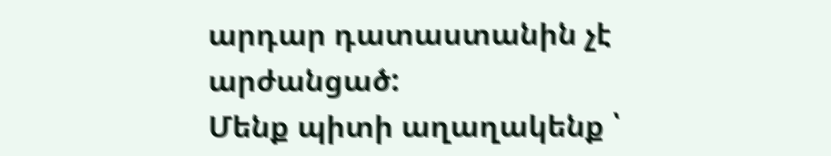արդար դատաստանին չէ արժանցած:
Մենք պիտի աղաղակենք ՝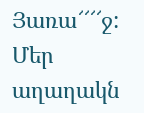Յառա՜՜՜՜ջ:
Մեր աղաղակն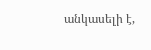անկասելի է,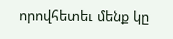որովհետեւ մենք կը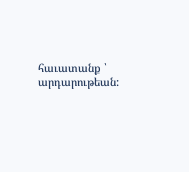հաւատանք ՝ արդարութեան: